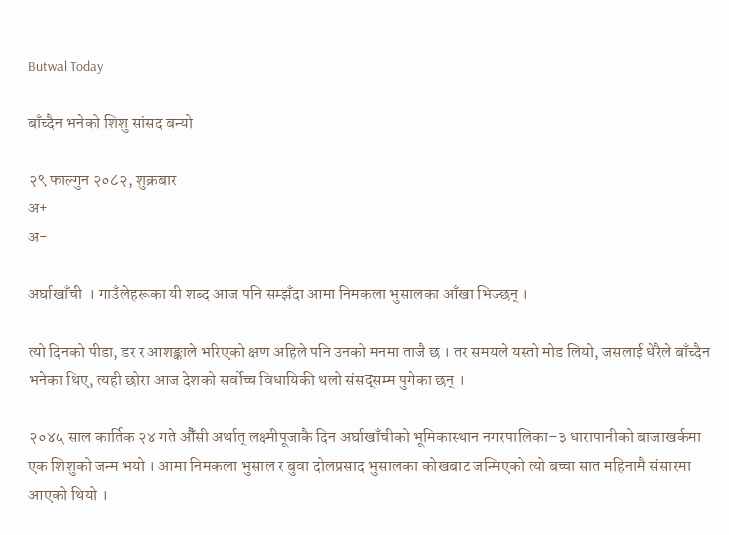Butwal Today

बाँच्दैन भनेको शिशु सांसद बन्यो

२९ फाल्गुन २०८२, शुक्रबार
अ+
अ-

अर्घाखाँची  । गाउँलेहरूका यी शब्द आज पनि सम्झँदा आमा निमकला भुसालका आँखा भिज्छन् ।

त्यो दिनको पीडा, डर र आशङ्काले भरिएको क्षण अहिले पनि उनको मनमा ताजै छ । तर समयले यस्तो मोड लियो, जसलाई धेरैले बाँच्दैन भनेका थिए, त्यही छोरा आज देशको सर्वोच्च विधायिकी थलो संसद्सम्म पुगेका छन् ।

२०४५ साल कार्तिक २४ गते औँसी अर्थात् लक्ष्मीपूजाकै दिन अर्घाखाँचीको भूमिकास्थान नगरपालिका–३ धारापानीको बाजाखर्कमा एक शिशुको जन्म भयो । आमा निमकला भुसाल र बुवा दोलप्रसाद भुसालका कोखबाट जन्मिएको त्यो बच्चा सात महिनामै संसारमा आएको थियो ।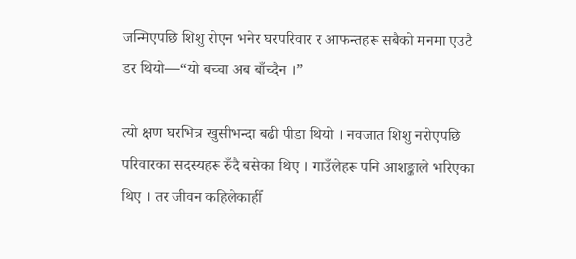जन्मिएपछि शिशु रोएन भनेर घरपरिवार र आफन्तहरू सबैको मनमा एउटै डर थियो—“यो बच्चा अब बाँच्दैन ।”

त्यो क्षण घरभित्र खुसीभन्दा बढी पीडा थियो । नवजात शिशु नरोएपछि परिवारका सदस्यहरू रुँदै बसेका थिए । गाउँलेहरू पनि आशङ्काले भरिएका थिए । तर जीवन कहिलेकाहीँ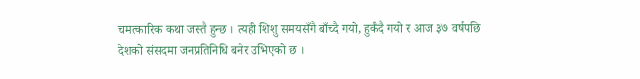चमत्कारिक कथा जस्तै हुन्छ । त्यही शिशु समयसँगै बाँच्दै गयो, हुर्कँदै गयो र आज ३७ वर्षपछि देशको संसदमा जनप्रतिनिधि बनेर उभिएको छ ।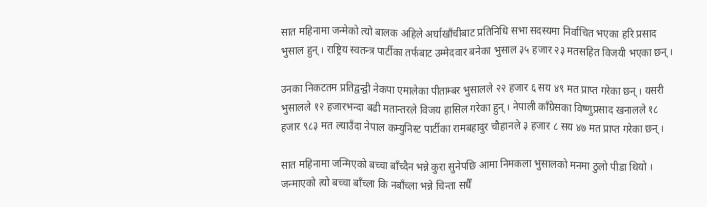सात महिनामा जन्मेको त्यो बालक अहिले अर्घाखाँचीबाट प्रतिनिधि सभा सदस्यमा निर्वाचित भएका हरि प्रसाद भुसाल हुन् । राष्ट्रिय स्वतन्त्र पार्टीका तर्फबाट उम्मेदवार बनेका भुसाल ३५ हजार २३ मतसहित विजयी भएका छन् ।

उनका निकटतम प्रतिद्वन्द्वी नेकपा एमालेका पीताम्बर भुसालले २२ हजार ६ सय ४९ मत प्राप्त गरेका छन् । यसरी भुसालले १२ हजारभन्दा बढी मतान्तरले विजय हासिल गरेका हुन् । नेपाली काँग्रेसका विष्णुप्रसाद खनालले १८ हजार ९८३ मत ल्याउँदा नेपाल कम्युनिस्ट पार्टीका रामबहादुर चौहानले ३ हजार ८ सय ४७ मत प्राप्त गरेका छन् ।

सात महिनामा जन्मिएको बच्चा बाँच्दैन भन्ने कुरा सुनेपछि आमा निमकला भुसालको मनमा ठुलो पीडा थियो । जन्माएको त्यो बच्चा बाँच्ला कि नबाँच्ला भन्ने चिन्ता सधैँ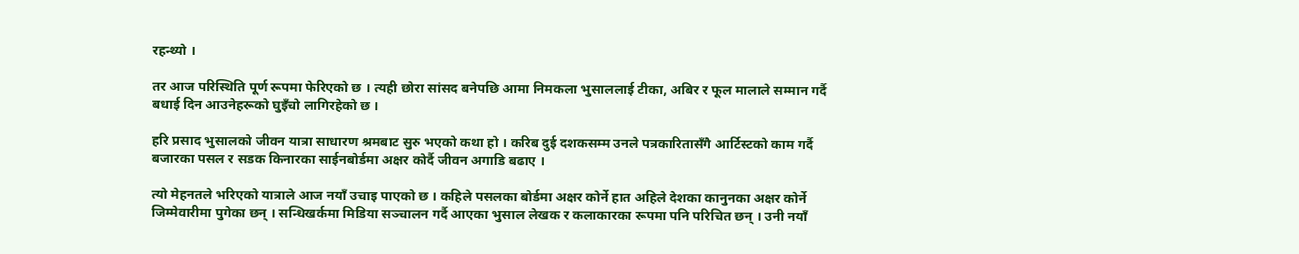रहन्थ्यो ।

तर आज परिस्थिति पूर्ण रूपमा फेरिएको छ । त्यही छोरा सांसद बनेपछि आमा निमकला भुसाललाई टीका, अबिर र फूल मालाले सम्मान गर्दै बधाई दिन आउनेहरूको घुइँचो लागिरहेको छ ।

हरि प्रसाद भुसालको जीवन यात्रा साधारण श्रमबाट सुरु भएको कथा हो । करिब दुई दशकसम्म उनले पत्रकारितासँगै आर्टिस्टको काम गर्दै बजारका पसल र सडक किनारका साईनबोर्डमा अक्षर कोर्दै जीवन अगाडि बढाए ।

त्यो मेहनतले भरिएको यात्राले आज नयाँ उचाइ पाएको छ । कहिले पसलका बोर्डमा अक्षर कोर्ने हात अहिले देशका कानुनका अक्षर कोर्ने जिम्मेवारीमा पुगेका छन् । सन्धिखर्कमा मिडिया सञ्चालन गर्दै आएका भुसाल लेखक र कलाकारका रूपमा पनि परिचित छन् । उनी नयाँ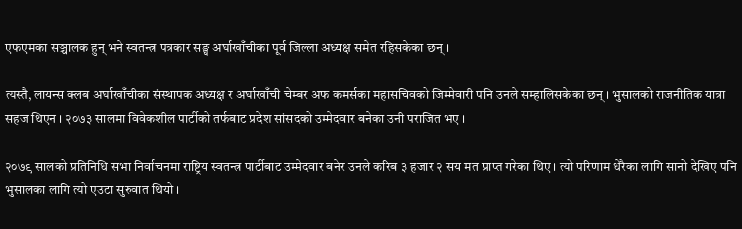एफएमका सञ्चालक हुन् भने स्वतन्त्र पत्रकार सङ्घ अर्घाखाँचीका पूर्व जिल्ला अध्यक्ष समेत रहिसकेका छन् ।

त्यस्तै, लायन्स क्लब अर्घाखाँचीका संस्थापक अध्यक्ष र अर्घाखाँची चेम्बर अफ कमर्सका महासचिवको जिम्मेवारी पनि उनले सम्हालिसकेका छन् । भुसालको राजनीतिक यात्रा सहज थिएन । २०७३ सालमा विवेकशील पार्टीको तर्फबाट प्रदेश सांसदको उम्मेदवार बनेका उनी पराजित भए ।

२०७९ सालको प्रतिनिधि सभा निर्वाचनमा राष्ट्रिय स्वतन्त्र पार्टीबाट उम्मेदवार बनेर उनले करिब ३ हजार २ सय मत प्राप्त गरेका थिए । त्यो परिणाम धेरैका लागि सानो देखिए पनि भुसालका लागि त्यो एउटा सुरुवात थियो ।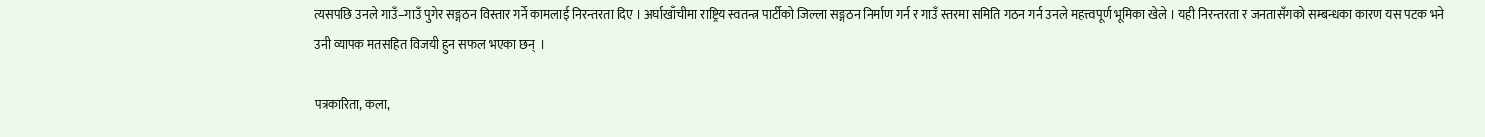त्यसपछि उनले गाउँ–गाउँ पुगेर सङ्गठन विस्तार गर्ने कामलाई निरन्तरता दिए । अर्घाखाँचीमा राष्ट्रिय स्वतन्त्र पार्टीको जिल्ला सङ्गठन निर्माण गर्न र गाउँ स्तरमा समिति गठन गर्न उनले महत्त्वपूर्ण भूमिका खेले । यही निरन्तरता र जनतासँगको सम्बन्धका कारण यस पटक भने उनी व्यापक मतसहित विजयी हुन सफल भएका छन्  ।

पत्रकारिता, कला,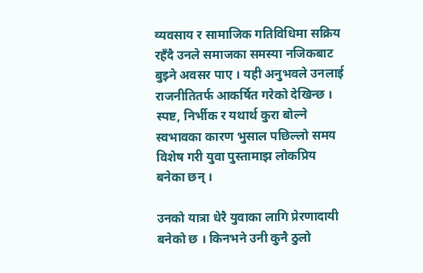व्यवसाय र सामाजिक गतिविधिमा सक्रिय रहँदै उनले समाजका समस्या नजिकबाट बुझ्ने अवसर पाए । यही अनुभवले उनलाई राजनीतितर्फ आकर्षित गरेको देखिन्छ । स्पष्ट, निर्भीक र यथार्थ कुरा बोल्ने स्वभावका कारण भुसाल पछिल्लो समय विशेष गरी युवा पुस्तामाझ लोकप्रिय बनेका छन् ।

उनको यात्रा धेरै युवाका लागि प्रेरणादायी बनेको छ । किनभने उनी कुनै ठुलो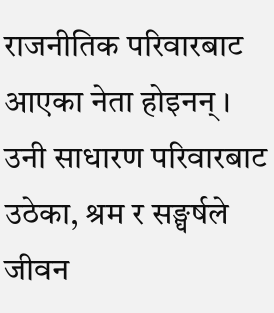राजनीतिक परिवारबाट आएका नेता होइनन् । उनी साधारण परिवारबाट उठेका, श्रम र सङ्घर्षले जीवन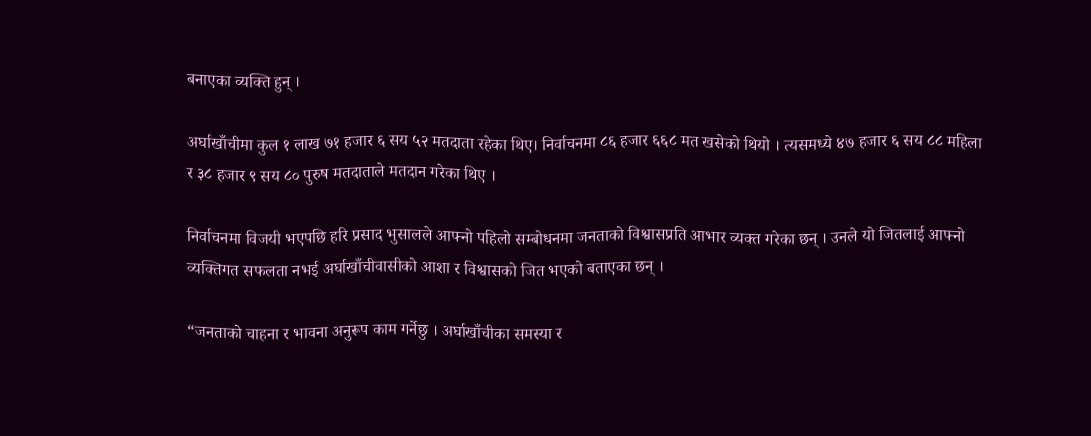बनाएका व्यक्ति हुन् ।

अर्घाखाँचीमा कुल १ लाख ७१ हजार ६ सय ५२ मतदाता रहेका थिए। निर्वाचनमा ८६ हजार ६६८ मत खसेको थियो । त्यसमध्ये ४७ हजार ६ सय ८८ महिला र ३८ हजार ९ सय ८० पुरुष मतदाताले मतदान गरेका थिए ।

निर्वाचनमा विजयी भएपछि हरि प्रसाद भुसालले आफ्नो पहिलो सम्बोधनमा जनताको विश्वासप्रति आभार व्यक्त गरेका छन् । उनले यो जितलाई आफ्नो व्यक्तिगत सफलता नभई अर्घाखाँचीवासीको आशा र विश्वासको जित भएको बताएका छन् ।

“जनताको चाहना र भावना अनुरूप काम गर्नेछु । अर्घाखाँचीका समस्या र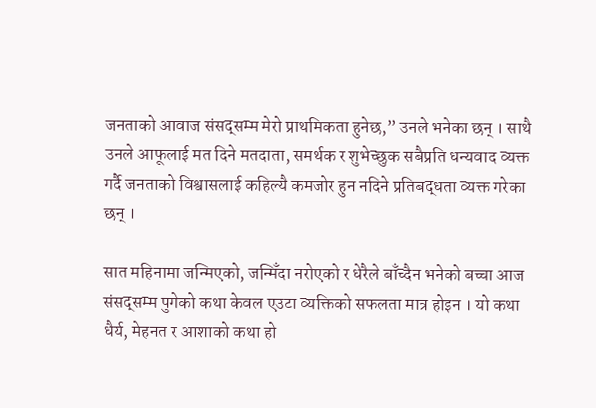जनताको आवाज संसद्सम्म मेरो प्राथमिकता हुनेछ,” उनले भनेका छन् । साथै उनले आफूलाई मत दिने मतदाता, समर्थक र शुभेच्छुक सबैप्रति धन्यवाद व्यक्त गर्दै जनताको विश्वासलाई कहिल्यै कमजोर हुन नदिने प्रतिबद्धता व्यक्त गरेका छन् ।

सात महिनामा जन्मिएको, जन्मिँदा नरोएको र धेरैले बाँच्दैन भनेको बच्चा आज संसद्सम्म पुगेको कथा केवल एउटा व्यक्तिको सफलता मात्र होइन । यो कथा धैर्य, मेहनत र आशाको कथा हो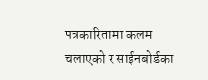पत्रकारितामा कलम चलाएको र साईनबोर्डका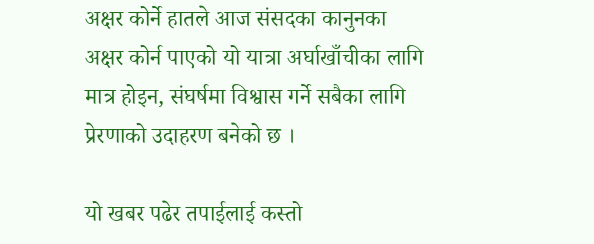अक्षर कोर्ने हातले आज संसदका कानुनका अक्षर कोर्न पाएको यो यात्रा अर्घाखाँचीका लागि मात्र होइन, संघर्षमा विश्वास गर्ने सबैका लागि प्रेरणाको उदाहरण बनेको छ ।

यो खबर पढेर तपाईलाई कस्तो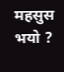महसुस भयो ?